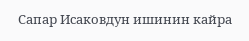Сапар Исаковдун ишинин кайра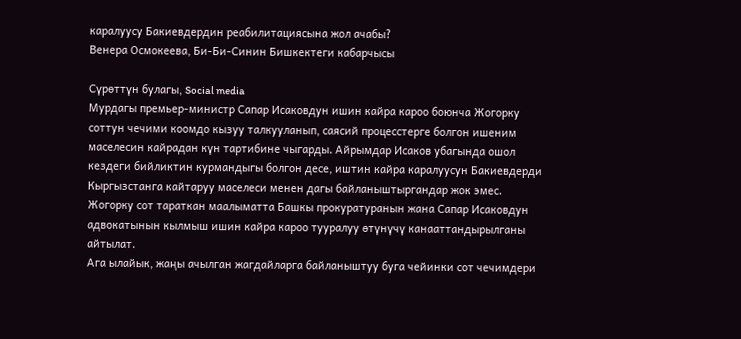каралуусу Бакиевдердин реабилитациясына жол ачабы?
Венера Осмокеева, Би-Би-Синин Бишкектеги кабарчысы

Сүрөттүн булагы, Social media
Мурдагы премьер-министр Сапар Исаковдун ишин кайра кароо боюнча Жогорку соттун чечими коомдо кызуу талкууланып, саясий процесстерге болгон ишеним маселесин кайрадан күн тартибине чыгарды. Айрымдар Исаков убагында ошол кездеги бийликтин курмандыгы болгон десе, иштин кайра каралуусун Бакиевдерди Кыргызстанга кайтаруу маселеси менен дагы байланыштыргандар жок эмес.
Жогорку сот тараткан маалыматта Башкы прокуратуранын жана Сапар Исаковдун адвокатынын кылмыш ишин кайра кароо тууралуу өтүнүчү канааттандырылганы айтылат.
Ага ылайык, жаңы ачылган жагдайларга байланыштуу буга чейинки сот чечимдери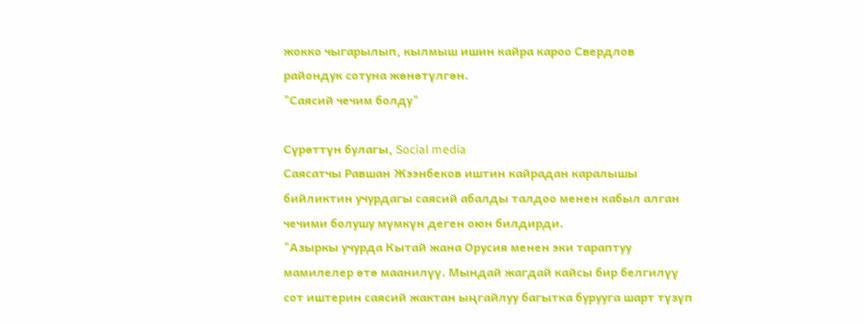жокко чыгарылып, кылмыш ишин кайра кароо Свердлов райондук сотуна жөнөтүлгөн.
"Саясий чечим болду"

Сүрөттүн булагы, Social media
Саясатчы Равшан Жээнбеков иштин кайрадан каралышы бийликтин учурдагы саясий абалды талдоо менен кабыл алган чечими болушу мүмкүн деген оюн билдирди.
"Азыркы учурда Кытай жана Орусия менен эки тараптуу мамилелер өтө маанилүү. Мындай жагдай кайсы бир белгилүү сот иштерин саясий жактан ыңгайлуу багытка бурууга шарт түзүп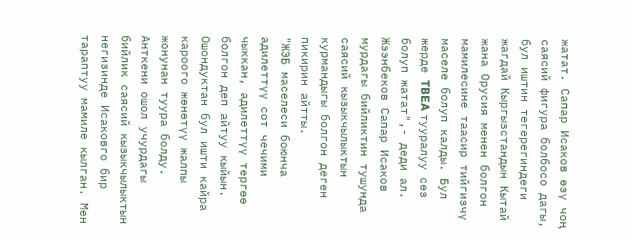жатат. Сапар Исаков өзү чоң саясий фигура болбосо дагы, бул иштин тегерегиндеги жагдай Кыргызстандын Кытай жана Орусия менен болгон мамилесине таасир тийгизчү маселе болуп калды. Бул жерде TBEA тууралуу сөз болуп жатат",- деди ал.
Жээнбеков Сапар Исаков мурдагы бийликтин тушунда саясий кызыкчылыктын курмандыгы болгон деген пикирин айтты.
"ЖЭБ маселеси боюнча адилеттүү сот чечими чыккан, адилеттүү тергөө болгон деп айтуу кыйын. Ошондуктан бул ишти кайра кароого жөнөтүү жалпы жонунан туура болду. Анткени ошол учурдагы бийлик саясий кызыкчылыктын негизинде Исаковго бир тараптуу мамиле кылган. Мен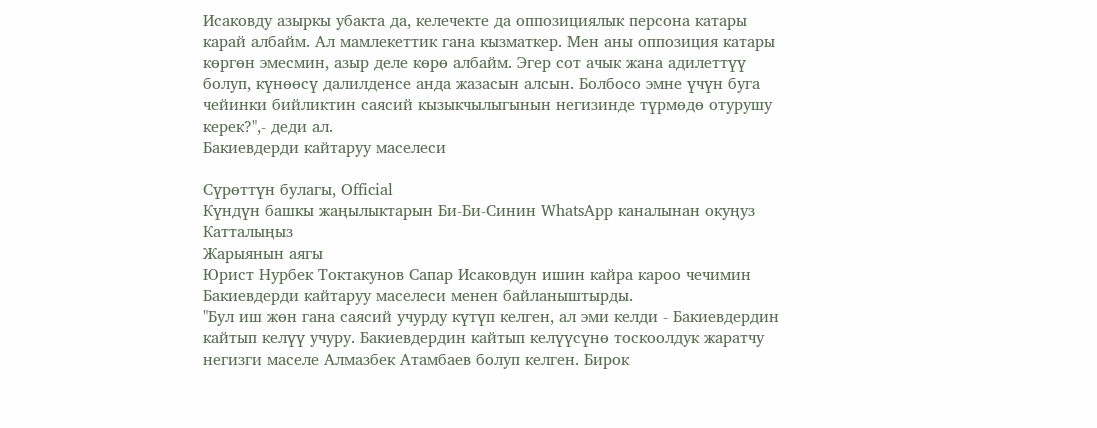Исаковду азыркы убакта да, келечекте да оппозициялык персона катары карай албайм. Ал мамлекеттик гана кызматкер. Мен аны оппозиция катары көргөн эмесмин, азыр деле көрө албайм. Эгер сот ачык жана адилеттүү болуп, күнөөсү далилденсе анда жазасын алсын. Болбосо эмне үчүн буга чейинки бийликтин саясий кызыкчылыгынын негизинде түрмөдө отурушу керек?",- деди ал.
Бакиевдерди кайтаруу маселеси

Сүрөттүн булагы, Official
Күндүн башкы жаңылыктарын Би-Би-Синин WhatsApp каналынан окуңуз
Катталыңыз
Жарыянын аягы
Юрист Нурбек Токтакунов Сапар Исаковдун ишин кайра кароо чечимин Бакиевдерди кайтаруу маселеси менен байланыштырды.
"Бул иш жөн гана саясий учурду күтүп келген, ал эми келди - Бакиевдердин кайтып келүү учуру. Бакиевдердин кайтып келүүсүнө тоскоолдук жаратчу негизги маселе Алмазбек Атамбаев болуп келген. Бирок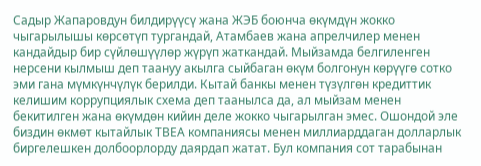Садыр Жапаровдун билдирүүсү жана ЖЭБ боюнча өкүмдүн жокко чыгарылышы көрсөтүп тургандай, Атамбаев жана апрелчилер менен кандайдыр бир сүйлөшүүлөр жүрүп жаткандай. Мыйзамда белгиленген нерсени кылмыш деп таануу акылга сыйбаган өкүм болгонун көрүүгө сотко эми гана мүмкүнчүлүк берилди. Кытай банкы менен түзүлгөн кредиттик келишим коррупциялык схема деп таанылса да, ал мыйзам менен бекитилген жана өкүмдөн кийин деле жокко чыгарылган эмес. Ошондой эле биздин өкмөт кытайлык ТВЕА компаниясы менен миллиарддаган долларлык биргелешкен долбоорлорду даярдап жатат. Бул компания сот тарабынан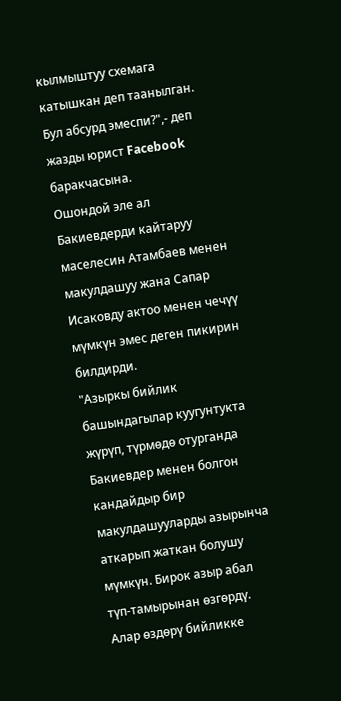кылмыштуу схемага катышкан деп таанылган. Бул абсурд эмеспи?",- деп жазды юрист Facebook баракчасына.
Ошондой эле ал Бакиевдерди кайтаруу маселесин Атамбаев менен макулдашуу жана Сапар Исаковду актоо менен чечүү мүмкүн эмес деген пикирин билдирди.
"Азыркы бийлик башындагылар куугунтукта жүрүп, түрмөдө отурганда Бакиевдер менен болгон кандайдыр бир макулдашууларды азырынча аткарып жаткан болушу мүмкүн. Бирок азыр абал түп-тамырынан өзгөрдү. Алар өздөрү бийликке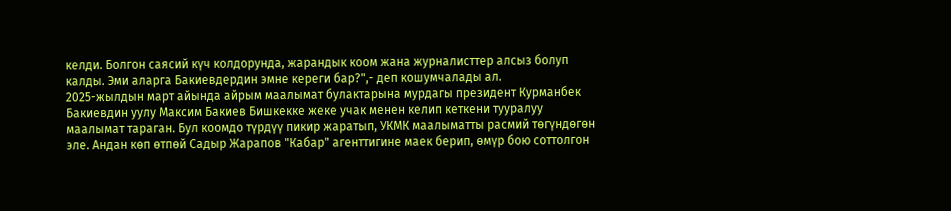келди. Болгон саясий күч колдорунда, жарандык коом жана журналисттер алсыз болуп калды. Эми аларга Бакиевдердин эмне кереги бар?",- деп кошумчалады ал.
2025-жылдын март айында айрым маалымат булактарына мурдагы президент Курманбек Бакиевдин уулу Максим Бакиев Бишкекке жеке учак менен келип кеткени тууралуу маалымат тараган. Бул коомдо түрдүү пикир жаратып, УКМК маалыматты расмий төгүндөгөн эле. Андан көп өтпөй Садыр Жарапов "Кабар" агенттигине маек берип, өмүр бою соттолгон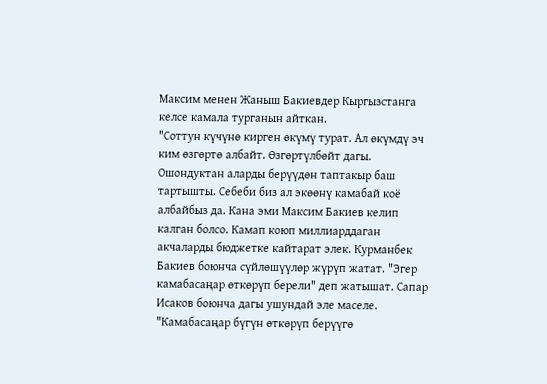Максим менен Жаныш Бакиевдер Кыргызстанга келсе камала турганын айткан.
"Соттун күчүнө кирген өкүмү турат. Ал өкүмдү эч ким өзгөртө албайт. Өзгөртүлбөйт дагы. Ошондуктан аларды берүүдөн таптакыр баш тартышты. Себеби биз ал экөөнү камабай коё албайбыз да. Кана эми Максим Бакиев келип калган болсо. Камап коюп миллиарддаган акчаларды бюджетке кайтарат элек. Курманбек Бакиев боюнча сүйлөшүүлөр жүрүп жатат. "Эгер камабасаңар өткөрүп берели" деп жатышат. Сапар Исаков боюнча дагы ушундай эле маселе. "Камабасаңар бүгүн өткөрүп берүүгө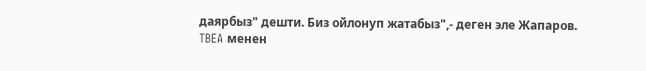даярбыз" дешти. Биз ойлонуп жатабыз",- деген эле Жапаров.
TBEA менен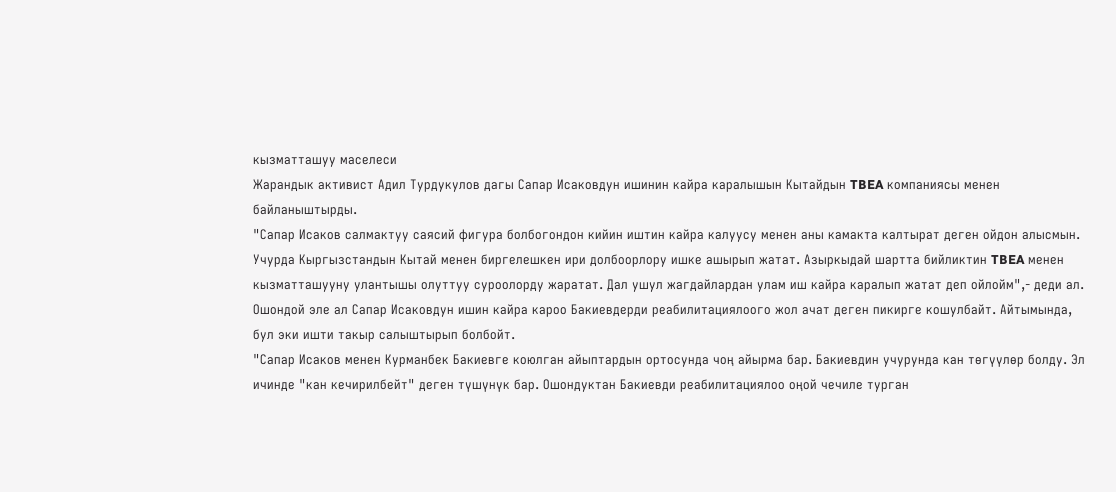кызматташуу маселеси
Жарандык активист Адил Турдукулов дагы Сапар Исаковдун ишинин кайра каралышын Кытайдын TBEA компаниясы менен байланыштырды.
"Сапар Исаков салмактуу саясий фигура болбогондон кийин иштин кайра калуусу менен аны камакта калтырат деген ойдон алысмын. Учурда Кыргызстандын Кытай менен биргелешкен ири долбоорлору ишке ашырып жатат. Азыркыдай шартта бийликтин TBEA менен кызматташууну улантышы олуттуу суроолорду жаратат. Дал ушул жагдайлардан улам иш кайра каралып жатат деп ойлойм",- деди ал.
Ошондой эле ал Сапар Исаковдун ишин кайра кароо Бакиевдерди реабилитациялоого жол ачат деген пикирге кошулбайт. Айтымында, бул эки ишти такыр салыштырып болбойт.
"Сапар Исаков менен Курманбек Бакиевге коюлган айыптардын ортосунда чоң айырма бар. Бакиевдин учурунда кан төгүүлөр болду. Эл ичинде "кан кечирилбейт" деген түшүнүк бар. Ошондуктан Бакиевди реабилитациялоо оңой чечиле турган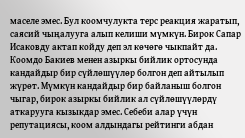маселе эмес. Бул коомчулукта терс реакция жаратып, саясий чыңалууга алып келиши мүмкүн. Бирок Сапар Исаковду актап койду деп эл көчөгө чыкпайт да. Коомдо Бакиев менен азыркы бийлик ортосунда кандайдыр бир сүйлөшүүлөр болгон деп айтылып жүрөт. Мүмкүн кандайдыр бир байланыш болгон чыгар, бирок азыркы бийлик ал сүйлөшүүлөрдү аткарууга кызыкдар эмес. Себеби алар үчүн репутациясы, коом алдындагы рейтинги абдан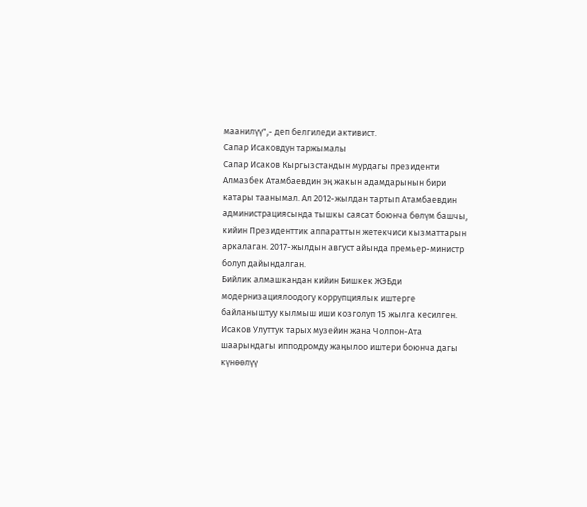маанилүү",- деп белгиледи активист.
Сапар Исаковдун таржымалы
Сапар Исаков Кыргызстандын мурдагы президенти Алмазбек Атамбаевдин эң жакын адамдарынын бири катары таанымал. Ал 2012-жылдан тартып Атамбаевдин администрациясында тышкы саясат боюнча бөлүм башчы, кийин Президенттик аппараттын жетекчиси кызматтарын аркалаган. 2017-жылдын август айында премьер-министр болуп дайындалган.
Бийлик алмашкандан кийин Бишкек ЖЭБди модернизациялоодогу коррупциялык иштерге байланыштуу кылмыш иши козголуп 15 жылга кесилген. Исаков Улуттук тарых музейин жана Чолпон-Ата шаарындагы ипподромду жаңылоо иштери боюнча дагы күнөөлүү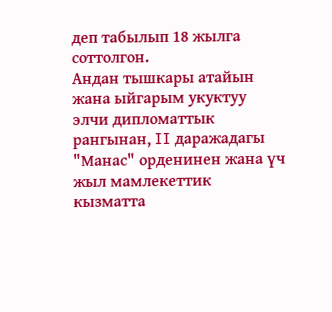деп табылып 18 жылга соттолгон.
Андан тышкары атайын жана ыйгарым укуктуу элчи дипломаттык рангынан, II даражадагы "Манас" орденинен жана үч жыл мамлекеттик кызматта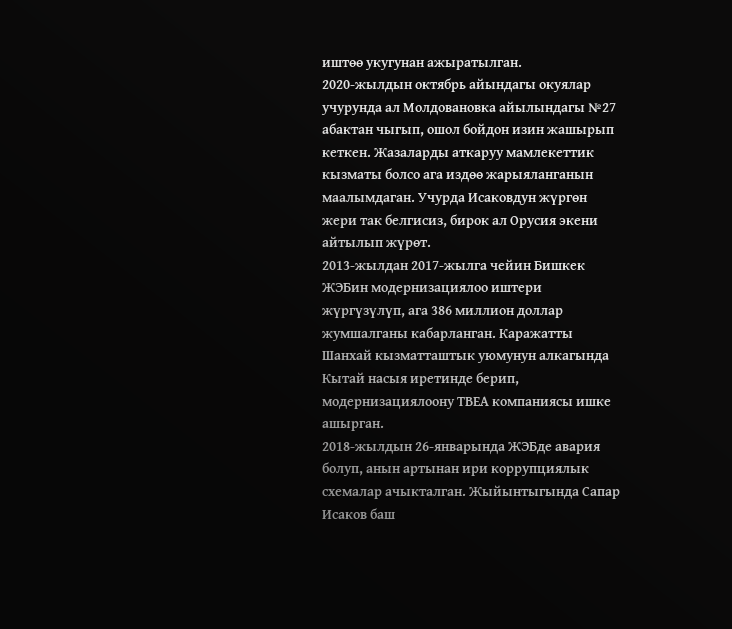иштөө укугунан ажыратылган.
2020-жылдын октябрь айындагы окуялар учурунда ал Молдовановка айылындагы №27 абактан чыгып, ошол бойдон изин жашырып кеткен. Жазаларды аткаруу мамлекеттик кызматы болсо ага издөө жарыяланганын маалымдаган. Учурда Исаковдун жүргөн жери так белгисиз, бирок ал Орусия экени айтылып жүрөт.
2013-жылдан 2017-жылга чейин Бишкек ЖЭБин модернизациялоо иштери жүргүзүлүп, ага 386 миллион доллар жумшалганы кабарланган. Каражатты Шанхай кызматташтык уюмунун алкагында Кытай насыя иретинде берип, модернизациялоону ТВЕА компаниясы ишке ашырган.
2018-жылдын 26-январында ЖЭБде авария болуп, анын артынан ири коррупциялык схемалар ачыкталган. Жыйынтыгында Сапар Исаков баш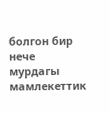болгон бир нече мурдагы мамлекеттик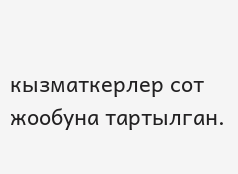кызматкерлер сот жообуна тартылган.